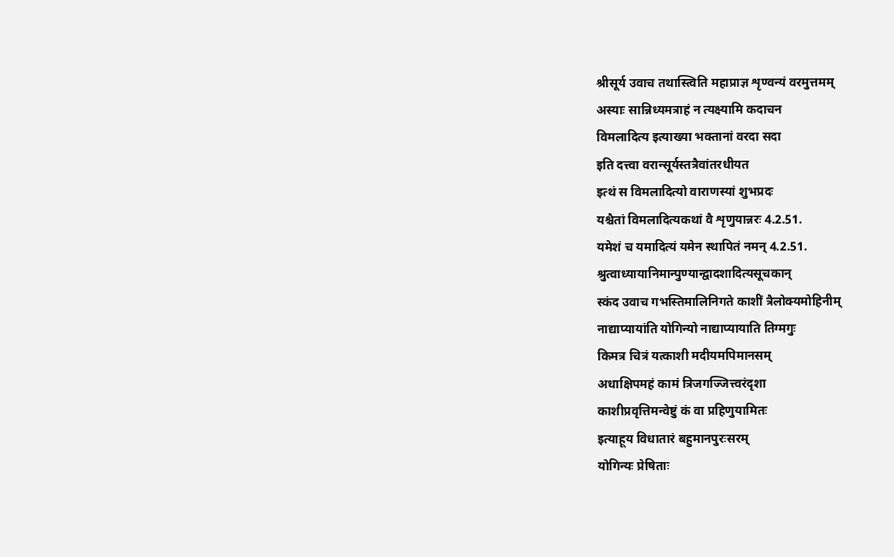श्रीसूर्य उवाच तथास्त्विति महाप्राज्ञ शृण्वन्यं वरमुत्तमम्
अस्याः सान्निध्यमत्राहं न त्यक्ष्यामि कदाचन
विमलादित्य इत्याख्या भक्तानां वरदा सदा
इति दत्त्वा वरान्सूर्यस्तत्रैवांतरधीयत
इत्थं स विमलादित्यो वाराणस्यां शुभप्रदः
यश्चैतां विमलादित्यकथां वै शृणुयान्नरः 4.2.51.
यमेशं च यमादित्यं यमेन स्थापितं नमन् 4.2.51.
श्रुत्वाध्यायानिमान्पुण्यान्द्वादशादित्यसूचकान्
स्कंद उवाच गभस्तिमालिनिगते काशीं त्रैलोक्यमोहिनीम्
नाद्याप्यायांति योगिन्यो नाद्याप्यायाति तिग्मगुः
किमत्र चित्रं यत्काशी मदीयमपिमानसम्
अधाक्षिपमहं कामं त्रिजगज्जित्त्वरंदृशा
काशीप्रवृत्तिमन्वेष्टुं कं वा प्रहिणुयामितः
इत्याहूय विधातारं बहुमानपुरःसरम्
योगिन्यः प्रेषिताः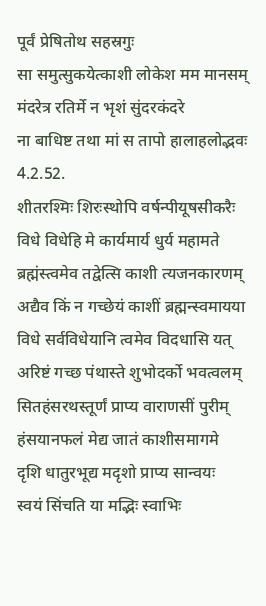पूर्वं प्रेषितोथ सहस्रगुः
सा समुत्सुकयेत्काशी लोकेश मम मानसम्
मंदरेत्र रतिर्मे न भृशं सुंदरकंदरे
ना बाधिष्ट तथा मां स तापो हालाहलोद्भवः 4.2.52.
शीतरश्मिः शिरःस्थोपि वर्षन्पीयूषसीकरैः
विधे विधेहि मे कार्यमार्य धुर्य महामते
ब्रह्मंस्त्वमेव तद्वेत्सि काशी त्यजनकारणम्
अद्यैव किं न गच्छेयं काशीं ब्रह्मन्स्वमायया
विधे सर्वविधेयानि त्वमेव विदधासि यत्
अरिष्टं गच्छ पंथास्ते शुभोदर्को भवत्वलम्
सितहंसरथस्तूर्णं प्राप्य वाराणसीं पुरीम्
हंसयानफलं मेद्य जातं काशीसमागमे
दृशि धातुरभूद्य मदृशो प्राप्य सान्वयः
स्वयं सिंचति या मद्भिः स्वाभिः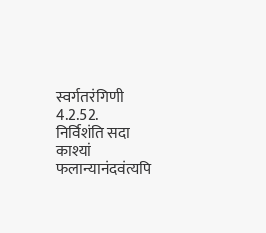स्वर्गतरंगिणी 4.2.52.
निर्विशंति सदा काश्यां फलान्यानंदवंत्यपि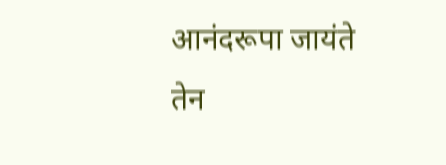आनंदरूपा जायंते तेन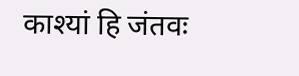काश्यां हि जंतवः